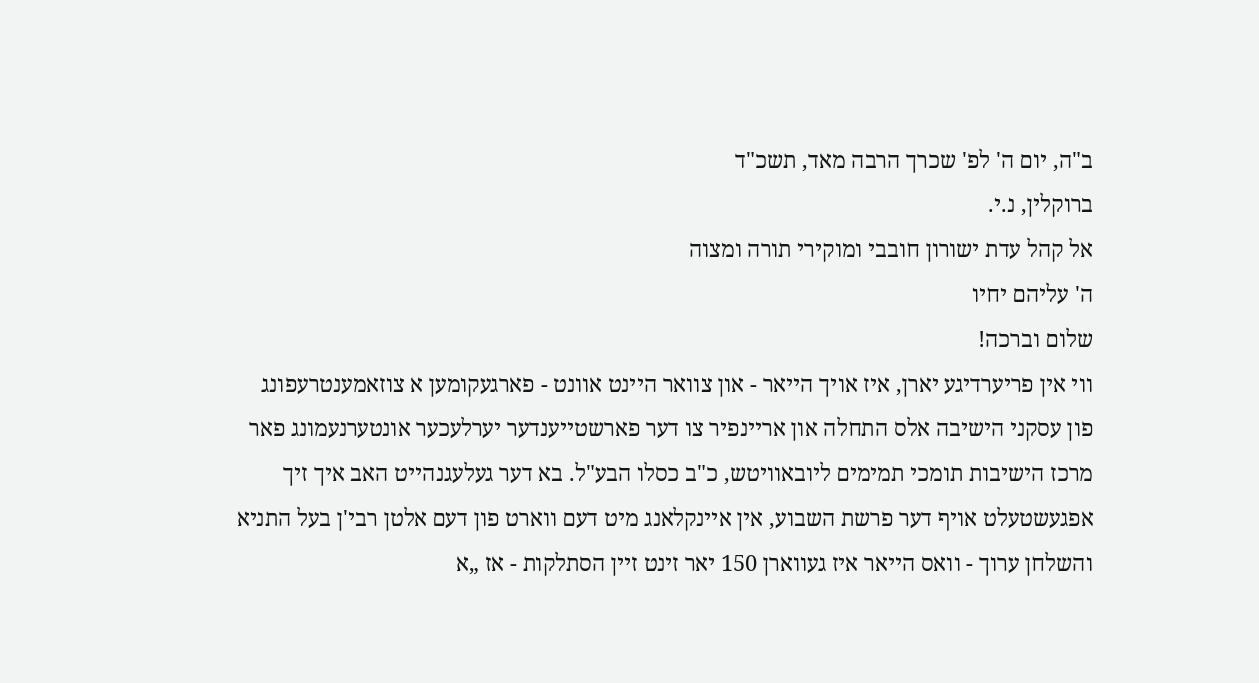ב"ה, יום ה' לפ' שכרך הרבה מאד, תשכ"ד
ברוקלין, נ.י.
אל קהל עדת ישורון חובבי ומוקירי תורה ומצוה
ה' עליהם יחיו
שלום וברכה!
ווי אין פריערדיגע יארן, איז אויך הייאר - און צוואר היינט אוונט - פארגעקומען א צוזאמענטרעפונג פון עסקני הישיבה אלס התחלה און אריינפיר צו דער פארשטייענדער יערלעכער אונטערנעמונג פאר מרכז הישיבות תומכי תמימים ליובאוויטש, כ"ב כסלו הבע"ל. בא דער געלעגנהייט האב איך זיך אפגעשטעלט אויף דער פרשת השבוע, אין איינקלאנג מיט דעם ווארט פון דעם אלטן רבי'ן בעל התניא והשלחן ערוך - וואס הייאר איז געווארן 150 יאר זינט זיין הסתלקות - אז „א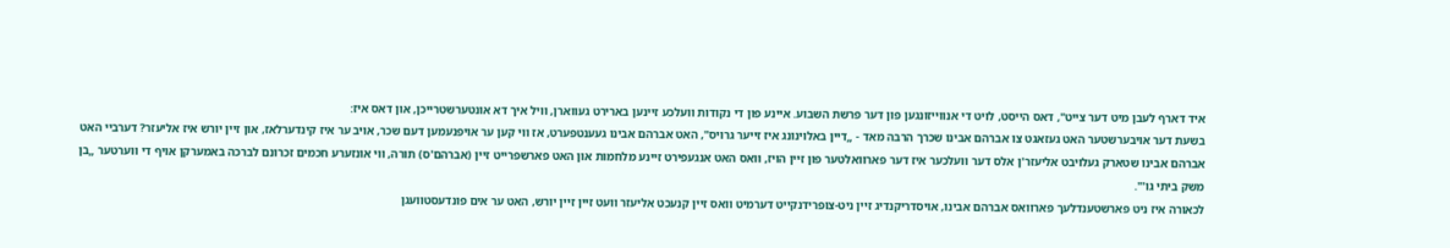איד דארף לעבן מיט דער צייט", דאס הייסט, לויט די אנווייזונגען פון דער פרשת השבוע. איינע פון די נקודות וועלכע זיינען בארירט געווארן, וויל איך דא אונטערשטרייכן, און דאס איז:
בשעת דער אויבערשטער האט געזאגט צו אברהם אבינו שכרך הרבה מאד - „דיין באלוינונג איז זייער גרויס", האט אברהם אבינו געענטפערט, אז ווי קען ער אויפנעמען דעם שכר, אויב ער איז קינדערלאז, און זיין יורש איז אליעזר? דערביי האט אברהם אבינו שטארק געלויבט אליעזר'ן אלס דער וועלכער איז דער פארוואלטער פון זיין הויז, וואס האט אנגעפירט זיינע מלחמות און האט פארשפרייט זיין (אברהם'ס) תורה, ווי אונזערע חכמים זכרונם לברכה באמערקן אויף די ווערטער „בן משק ביתי גו'".
לכאורה איז ניט פארשטענדלעך פארוואס אברהם אבינו, אויסדריקנדיג זיין ניט-צופרידנקייט דערמיט וואס זיין קנעכט אליעזר וועט זיין זיין יורש, האט ער אים פונדעסטוועגן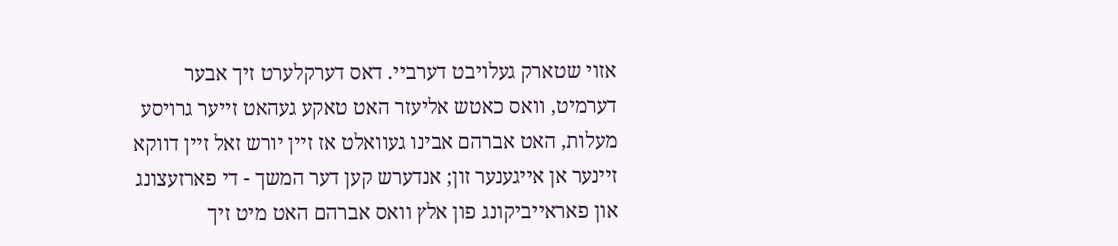אזוי שטארק געלויבט דערביי. דאס דערקלערט זיך אבער דערמיט, וואס כאטש אליעזר האט טאקע געהאט זייער גרויסע מעלות, האט אברהם אבינו געוואלט אז זיין יורש זאל זיין דווקא זיינער אן אייגענער זון; אנדערש קען דער המשך - די פארזעצונג און פאראייביקונג פון אלץ וואס אברהם האט מיט זיך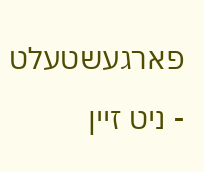פארגעשטעלט - ניט זיין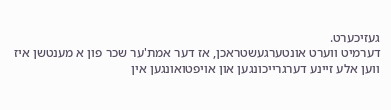געזיכערט.
דערמיט ווערט אונטערגעשטראכן, אז דער אמת'ער שכר פון א מענטשן איז ווען אלע זיינע דערגרייכונגען און אויפטואונגען אין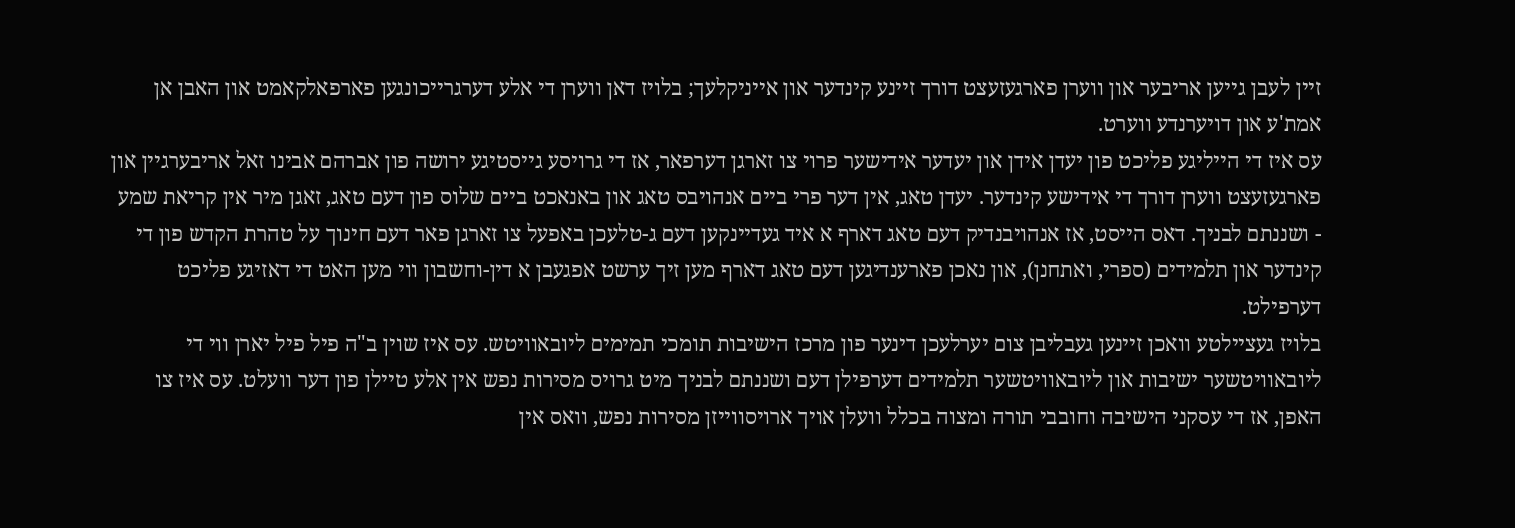זיין לעבן גייען אריבער און ווערן פארגעזעצט דורך זיינע קינדער און אייניקלעך; בלויז דאן ווערן די אלע דערגרייכונגען פארפאלקאמט און האבן אן אמת'ע און דויערנדע ווערט.
עס איז די הייליגע פליכט פון יעדן אידן און יעדער אידישער פרוי צו זארגן דערפאר, אז די גרויסע גייסטיגע ירושה פון אברהם אבינו זאל אריבערגיין און פארגעזעצט ווערן דורך די אידישע קינדער. יעדן טאג, אין דער פרי ביים אנהויבס טאג און באנאכט ביים שלוס פון דעם טאג, זאגן מיר אין קריאת שמע - ושננתם לבניך. דאס הייסט, אז אנהויבנדיק דעם טאג דארף א איד געדיינקען דעם ג-טלעכן באפעל צו זארגן פאר דעם חינוך על טהרת הקדש פון די קינדער און תלמידים (ספרי, ואתחנן), און נאכן פארענדיגען דעם טאג דארף מען זיך ערשט אפגעבן א דין-וחשבון ווי מען האט די דאזיגע פליכט דערפילט.
בלויז געציילטע וואכן זיינען געבליבן צום יערלעכן דינער פון מרכז הישיבות תומכי תמימים ליובאוויטש. עס איז שוין ב"ה פיל פיל יארן ווי די ליובאוויטשער ישיבות און ליובאוויטשער תלמידים דערפילן דעם ושננתם לבניך מיט גרויס מסירות נפש אין אלע טיילן פון דער וועלט. עס איז צו האפן, אז די עסקני הישיבה וחובבי תורה ומצוה בכלל וועלן אויך ארויסווייזן מסירות נפש, וואס אין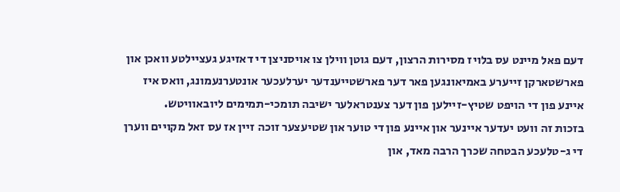דעם פאל מיינט עס בלויז מסירות הרצון, דעם גוטן ווילן צו אויסניצן די דאזיגע געציילטע וואכן און פארשטארקן זייערע באמיאונגען פאר דער פארשטייענדער יערלעכער אונטערנעמונג, וואס איז איינע פון די הויפט שטיץ-זיילען פון דער צענטראלער ישיבה תומכי-תמימים ליובאוויטש.
בזכות זה וועט יעדער איינער און איינע פון די טוער און שטיעצער זוכה זיין אז עס זאל מקויים ווערן די ג-טלעכע הבטחה שכרך הרבה מאד, און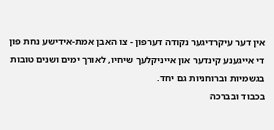אין דער עיקרדיגער נקודה דערפון - צו האבן אמת-אידישע נחת פון די אייגענע קינדער און אייניקלעך שיחיו, לאורך ימים ושנים טובות בגשמיות וברוחניות גם יחד.
בכבוד ובברכה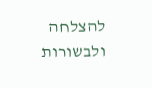להצלחה ולבשורות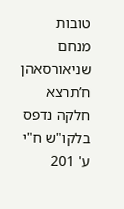טובות
מנחם שניאורסאהן
ח’תרצא
חלקה נדפס בלקו"ש ח"י ע' 201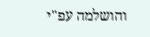והושלמה עפ"י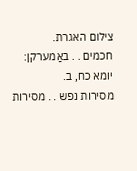צילום האגרת.
חכמים . . באַמערקן: יומא כח, ב.
מסירות נפש . . מסירות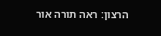הרצון: ראה תורה אור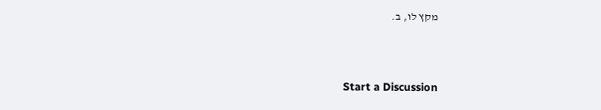מקץ לו, ב.


Start a Discussion